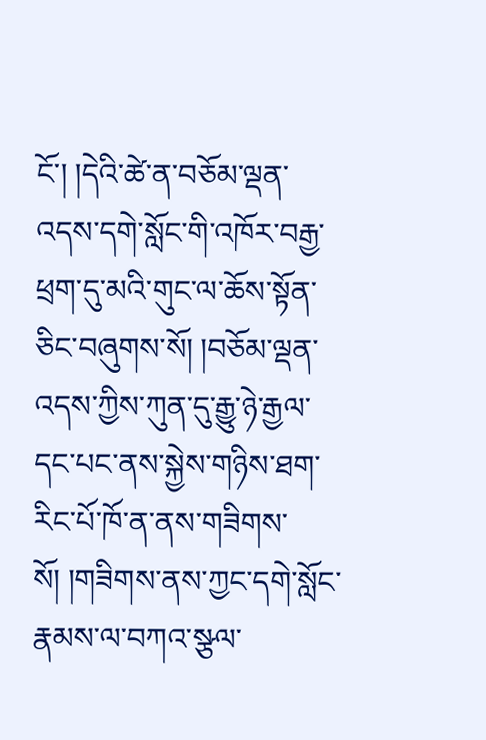ངོ་། །དེའི་ཚེ་ན་བཅོམ་ལྡན་འདས་དགེ་སློང་གི་འཁོར་བརྒྱ་ཕྲག་དུ་མའི་གུང་ལ་ཆོས་སྟོན་ཅིང་བཞུགས་སོ། །བཅོམ་ལྡན་འདས་ཀྱིས་ཀུན་དུ་རྒྱུ་ཉེ་རྒྱལ་དང་པང་ནས་སྐྱེས་གཉིས་ཐག་རིང་པོ་ཁོ་ན་ནས་གཟིགས་སོ། །གཟིགས་ནས་ཀྱང་དགེ་སློང་རྣམས་ལ་བཀའ་སྩལ་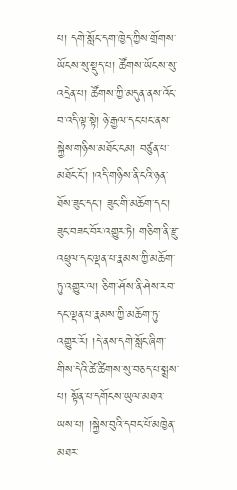པ། དགེ་སློང་དག་ཁྱེད་ཀྱིས་གྲོགས་ཡོངས་སུ་སྡུད་པ། ཚོགས་ཡོངས་སུ་འདྲེན་པ། ཚོགས་ཀྱི་མདུན་ནས་འོང་བ་འདི་ལྟ་སྟེ། ཉེ་རྒྱལ་དང་པང་ནས་སྐྱེས་གཉིས་མཐོང་ངམ། བཙུན་པ་མཐོང་ངོ་། །འདི་གཉིས་ནི་ངའི་ཉན་ཐོས་ཟུང་དང་། ཟུང་གི་མཆོག་དང་། ཟུང་བཟང་བོར་འགྱུར་ཏེ། གཅིག་ནི་རྫུ་འཕྲུལ་དང་ལྡན་པ་རྣམས་ཀྱི་མཆོག་ཏུ་འགྱུར་ལ། ཅིག་ཤོས་ནི་ཤེས་རབ་དང་ལྡན་པ་རྣམས་ཀྱི་མཆོག་ཏུ་འགྱུར་རོ། །དེ་ནས་དགེ་སློང་ཞིག་གིས་དེའི་ཚེ་ཚིགས་སུ་བཅད་པ་སྨྲས་པ། སྟོན་པ་དགོངས་ཡུལ་མཐའ་ཡས་པ། །སྐྱེས་བུའི་དབང་པོ་མཁྱེན་མཐར་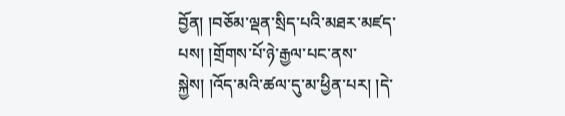བྱོན། །བཅོམ་ལྡན་སྲིད་པའི་མཐར་མཛད་པས། །གྲོགས་པོ་ཉེ་རྒྱལ་པང་ནས་སྐྱེས། །འོད་མའི་ཚལ་དུ་མ་ཕྱིན་པར། །དེ་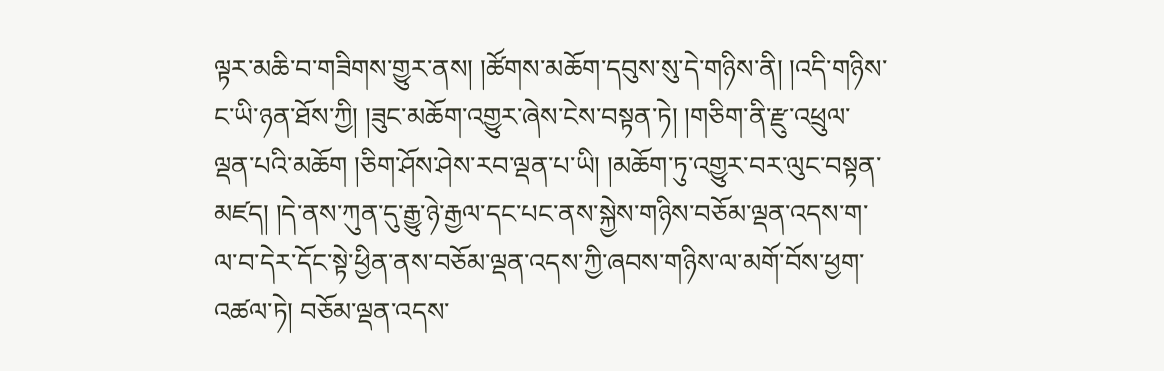ལྟར་མཆི་བ་གཟིགས་གྱུར་ནས། །ཚོགས་མཆོག་དབུས་སུ་དེ་གཉིས་ནི། །འདི་གཉིས་ང་ཡི་ཉན་ཐོས་ཀྱི། །ཟུང་མཆོག་འགྱུར་ཞེས་ངེས་བསྟན་ཏེ། །གཅིག་ནི་རྫུ་འཕྲུལ་ལྡན་པའི་མཆོག །ཅིག་ཤོས་ཤེས་རབ་ལྡན་པ་ཡི། །མཆོག་ཏུ་འགྱུར་བར་ལུང་བསྟན་མཛད། །དེ་ནས་ཀུན་དུ་རྒྱུ་ཉེ་རྒྱལ་དང་པང་ནས་སྐྱེས་གཉིས་བཅོམ་ལྡན་འདས་ག་ལ་བ་དེར་དོང་སྟེ་ཕྱིན་ནས་བཅོམ་ལྡན་འདས་ཀྱི་ཞབས་གཉིས་ལ་མགོ་བོས་ཕྱག་འཚལ་ཏེ། བཅོམ་ལྡན་འདས་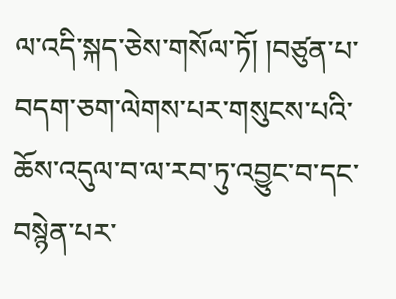ལ་འདི་སྐད་ཅེས་གསོལ་ཏོ། །བཙུན་པ་བདག་ཅག་ལེགས་པར་གསུངས་པའི་ཆོས་འདུལ་བ་ལ་རབ་ཏུ་འབྱུང་བ་དང་བསྙེན་པར་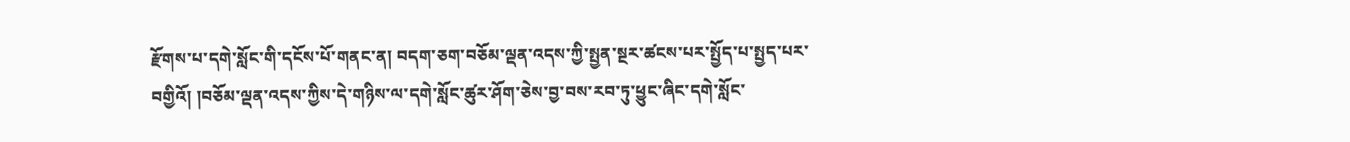རྫོགས་པ་དགེ་སློང་གི་དངོས་པོ་གནང་ན། བདག་ཅག་བཅོམ་ལྡན་འདས་ཀྱི་སྤྱན་སྔར་ཚངས་པར་སྤྱོད་པ་སྤྱད་པར་བགྱིའོ། །བཅོམ་ལྡན་འདས་ཀྱིས་དེ་གཉིས་ལ་དགེ་སློང་ཚུར་ཤོག་ཅེས་བྱ་བས་རབ་ཏུ་ཕྱུང་ཞིང་དགེ་སློང་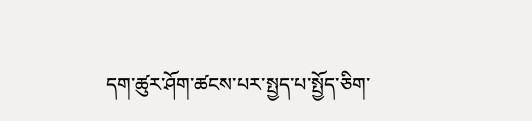དག་ཚུར་ཤོག་ཚངས་པར་སྤྱད་པ་སྤྱོད་ཅིག་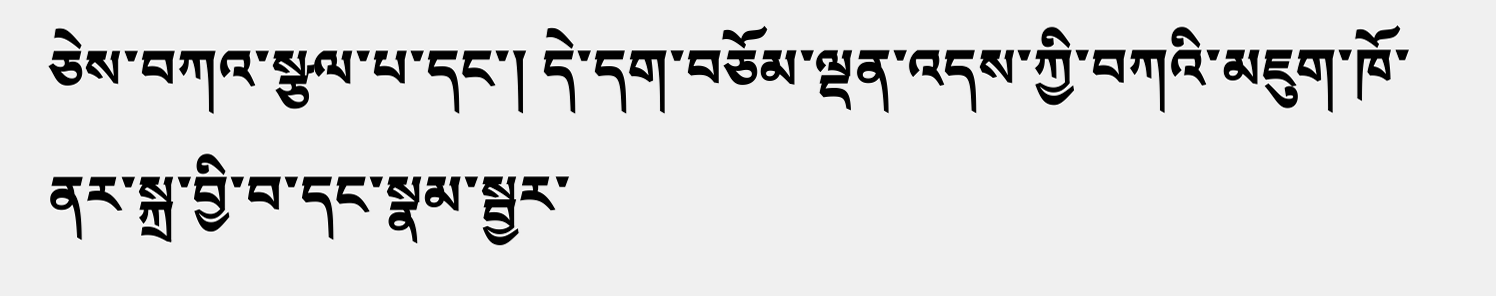ཅེས་བཀའ་སྩལ་པ་དང་། དེ་དག་བཅོམ་ལྡན་འདས་ཀྱི་བཀའི་མཇུག་ཁོ་ནར་སྐྲ་བྱི་བ་དང་སྣམ་སྦྱར་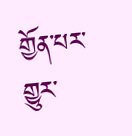གྱོན་པར་གྱུར་